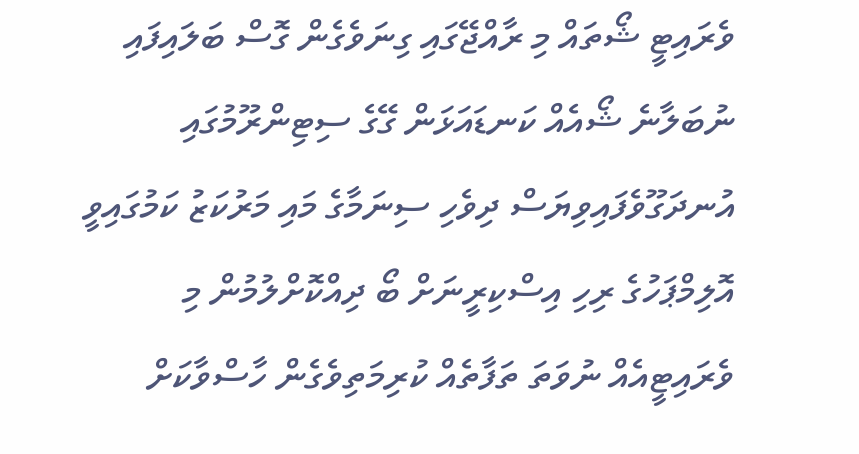ވެރައިޓީ ޝޯތައް މި ރާއްޖޭގައި ގިނަވެގެން ގޮސް ބަލައިފައި ނުބަލާނެ ޝޯއެއް ކަނޑައަޅަން ގޭގެ ސިޓިންރޫމުގައި އުނދަގޫވެފައިވިޔަސް ދިވެހި ސިނަމާގެ މައި މަރުކަޒު ކަމުގައިވީ އޮލިމްޕަހުގެ ރިހި އިސްކިރީނަށް ބޯ ދިއްކޮށްލުމުން މި ވެރައިޓީއެއް ނުވަތަ ތަފާތެއް ކުރިމަތިވެގެން ހާސްވާކަށް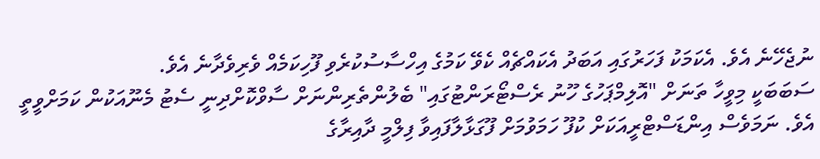ނުޖެހޭނެ އެވެ. އެކަމަކު ފަހަރުގައި އަބަދު އެކައްޗެއް ކެވޭ ކަމުގެ އިހްސާސުކުރެވި ފޫހިކަމެއް ވެރިވެދާނެ އެވެ.
ސަބަބަކީ މިވީހާ ތަނަށް "އޮލިމްޕަހުގެ ހޫނު ރެސްޓޯރަންޓުގައި" ބެލުންތެރިންނަށް ސާވްކޮށްދިނީ ސެޓު މެނޫއަކުން ކަމަށްވީތީ އެވެ. ނަމަވެސް އިންޑަސްޓްރީއަކަށް ކުފޫ ހަމަވުމަށް ފޫގަޅާލާފައިވާ ފިލްމީ ދާއިރާގެ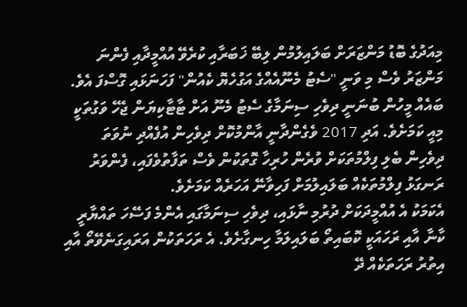މިއަދުގެ ބޮޑު މަންޒަރަށް ބަލައިލުމުން ލިބޭ ޚަބަރާއި ކުރެވޭ އުއްމީދާއި ފެންނަ މަންޒަރު ވެސް މި ވަނީ "ސެޓު މެނޫއެއްގެ އަގުހެޔޮ ކެއުން" ފަހަނަޅައި ގޮސްފަ އެވެ.
ބައެއް މީހުން ބުނަނީ ދިވެހި ސިނަމާގެ ސެޓު މެނޫ އަށް ޓާޓާކިޔަން ޖެހޭ ވަގުތަކީ މިއީ ކަމަށެވެ. އަދި 2017 ވެގެންދާނީ އާންމުކޮށް ދިވެހިން އުފެއްދި ނުވަތަ ދިވެހިން ބެލި ފިލްމުތަކަށް ވުރެން ހުރިހާ ގޮތަކުން ވެސް ތަފާތުވެފައި، ފެންވަރު ރަނގަޅު ފިލްމުތަކެއް ބަލައިލުމަށް ފަހިވާނޭ އަހަރެއް ކަމަށެވެ.
އެކަމަކު އެ އުއްމީދަކަށް ދުރުމި ނާޅައި، ދިވެހި ސިނަމާގައި އެންމެ ފަސޭހަ ތައްޔާރީ ކާނާ އާއި ރަހައަކީ ކޮބައިތޯ ބަލައިލަމާ ހިނގާށެވެ. އެ ރަހަތަކުން އަރައިގަނެވޭތޯ އާއި އިތުރު ރަހަތަކެއް ދޭ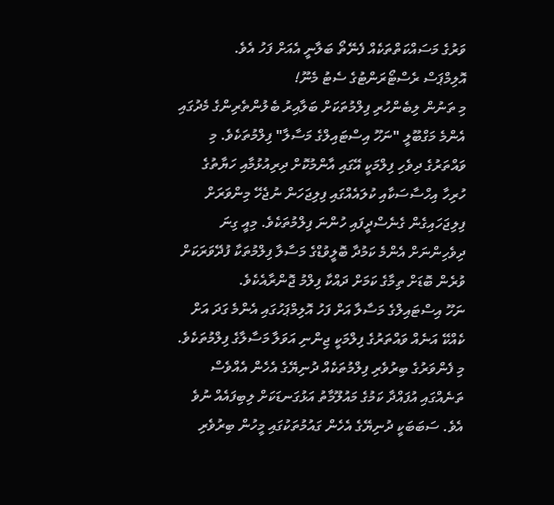ވަރުގެ މަސައްކަތްތަކެއް ފެނޭތޯ ބަލާނީ އެއަށް ފަހު އެވެ.
އޮލިމްޕަސް ރެސްޓޯރަންޓުގެ ސެޓު މެނޫ!
މި ތަނުން ލިބެންހުރި ފިލްމުތަކަށް ބަލާއިރު ބެލުންތެރިންގެ މެދުގައި އެންމެ މަގްބޫލީ "ނަހޫ އިސްޓައިލްގެ މަސާލާ" ފިލްމުތަކެވެ. މި ވައްތަރުގެ ދިވެހި ފިލްމަކީ އޭގައި އާންމުކޮށް ދިރިއުޅުމާއި ހަޔާތުގެ ހުރިހާ އިހްސާސަކާއި ކުލައެއްގައި ފިލިޖަހަން ނުޖެހޭ މިންވަރަށް ފިލިޖަހައިގެން ގެނެސްދީފައި ހުންނަ ފިލްމުތަކެވެ. މިއީ ގިނަ ދިވެހިންނަށް އެންމެ ކަމުދާ ބޮލީވުޑްގެ މަސާލާ ފިލްމުތަކާ ފުދޭވަރަކަށް ވުރެން ބޮޑަށް ތިމާގެ ކަމަށް ދައްކާ ފިލްމު ޖޮންރާއެކެވެ.
ނަހޫ އިސްޓައިލްގެ މަސާލާ އަށް ފަހު އޮލިމްޕަހުގައި އެންމެ ގަދަ އަށް ކެއްކޭ އަނެއް ވައްތަރުގެ ފިލްމަކީ ޖިންނި އަވަލާ މަސާލާގެ ފިލްމުތަކެވެ. މި ފެންވަރުގެ ބިރުވެރި ފިލްމުތަކެއް ދުނިޔޭގެ އެހެން އެއްވެސް ތަނެއްގައި އުފައްދާ ކަމުގެ މައުލޫމާތު އަޅުގަނޑަކަށް ލިބިފައެއް ނުވެ އެވެ. ސަބަބަކީ ދުނިޔޭގެ އެހެން ގައުމުތަކުގައި މީހުން ބިރުވެރި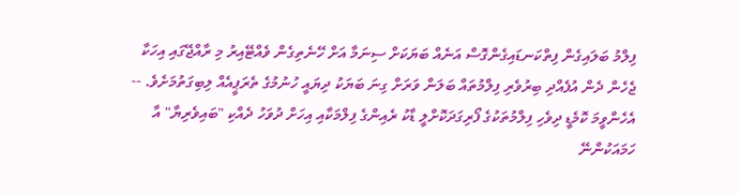ފިލްމު ބަލައިގެން ފިތްކަނޑައިގެންގޮސް އަނެއް ބަޔަކަށް ސިނަމާ އަށް ހޭނެތިގެން ވެއްޓޭއިރު މި ރާއްޖޭގައި އިހަކާ ޖެހެން ދެން އުފެއްދި ބިރުވެރި ފިލްމުތައް ބަލަން ވަރަށް ގިނަ ބަޔަކު ދިޔައީ ހުނުމުގެ ތެރަޕީއެއް ލިބިގަތުމަށެވެ. -- އެހެންވީމަ ކޮމެޑީ ދިވެހި ފިލްމުތަކުގެ ފޯރިގަދަކޮށްލީ ޑާކު ރެއިންގެ ފިލްމަކާއި އިހަށް ދުވަހު ދެއްކި "ބައިވެރިޔާ" އާ ހަމައަކުންނޭ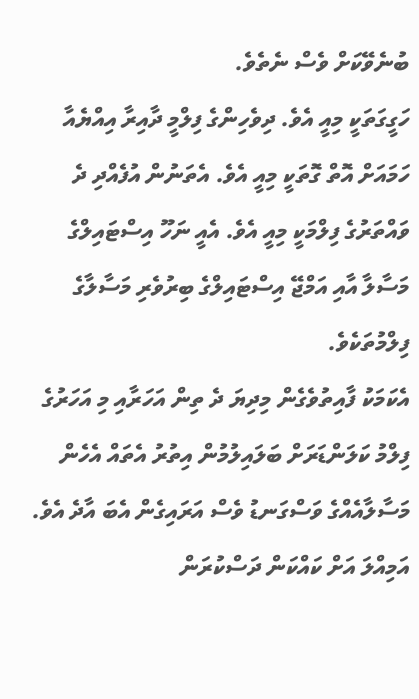ބުނެވޭކަށް ވެސް ނެތެވެ.
ހަގީގަތަކީ މިއީ އެވެ. ދިވެހިންގެ ފިލްމީ ދާއިރާ އިއްޔެއާ ހަމައަށް އޮތް ގޮތަކީ މިއީ އެވެ. އެތަނުން އުފެއްދި ދެ ވައްތަރުގެ ފިލްމަކީ މިއީ އެވެ. އެއީ ނަހޫ އިސްޓައިލްގެ މަސާލާ އާއި އަމްޖޭ އިސްޓައިލްގެ ބިރުވެރި މަސާލާގެ ފިލްމުތަކެވެ.
އެކަމަކު ފާއިތުވެގެން މިދިޔަ ދެ ތިން އަހަރާއި މި އަހަރުގެ ފިލްމު ކަލަންޑަރަށް ބަލައިލުމުން އިތުރު އެތައް އެހެން މަސާލާއެއްގެ ވަސްގަނޑު ވެސް އަރައިގެން އެބަ އާދެ އެވެ.
އަމިއްލަ އަށް ކައްކަން ދަސްކުރަން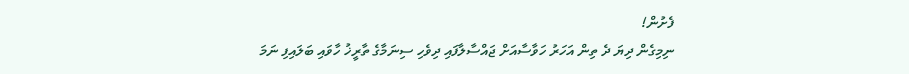ފެށުން!
ނިމިގެން ދިޔަ ދެ ތިން އަހަރު ހަވާސާއަށް ޖައްސާލާފައި ދިވެހި ސިނަމާގެ ތާރީޚު ހާވައި ބަލައިފި ނަމަ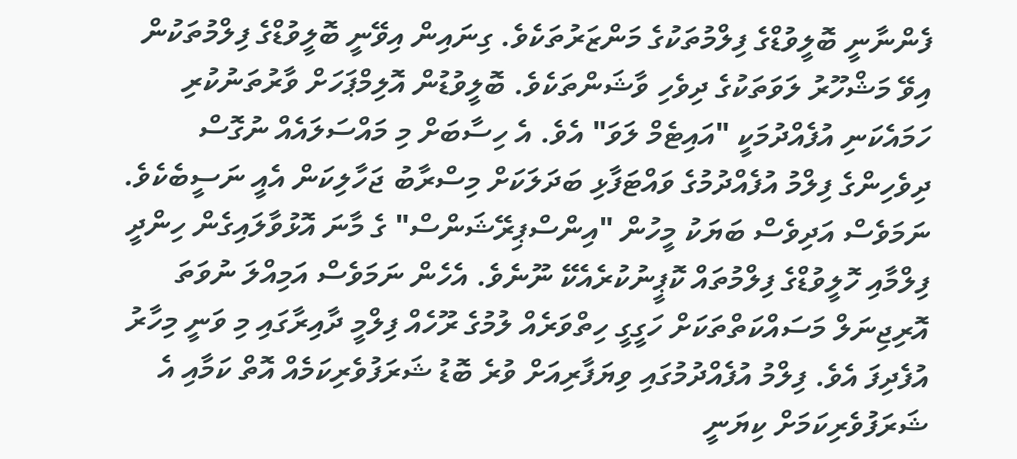ފެންނާނީ ބޮލީވުޑްގެ ފިލްމުތަކުގެ މަންޒަރުތަކެވެ. ގިނައިން އިވޭނީ ބޮލީވުޑްގެ ފިލްމުތަކުން އިވޭ މަޝްހޫރު ލަވަތަކުގެ ދިވެހި ވާޝަންތަކެވެ. ބޮލީވުޑުން އޮލިމްޕަހަށް ވާރުތަނުކުރި ހަމައެކަނި އުފެއްދުމަކީ "އައިޓެމް ލަވަ" އެވެ. އެ ހިސާބަށް މި މައްސަލައެއް ނުގޮސް ދިވެހިންގެ ފިލްމު އުފެއްދުމުގެ ވައްޓަފާޅި ބަދަލަކަށް މިސްރާބު ޖަހާލިކަން އެއީ ނަސީބެކެވެ.
ނަމަވެސް އަދިވެސް ބަޔަކު މީހުން "އިންސްޕިރޭޝަންސް" ގެ މާނަ އޮޅުވާލައިގެން ހިންދީ ފިލްމާއި ހޮލީވުޑްގެ ފިލްމުތައް ކޮޕީނުކުރެއެކޭ ނޫނެވެ. އެހެން ނަމަވެސް އަމިއްލަ ނުވަތަ އޮރިޖިނަލް މަސައްކަތްތަކަށް ހަގީގީ ހިތްވަރެއް ލުމުގެ ރޫހެއް ފިލްމީ ދާއިރާގައި މި ވަނީ މިހާރު އުފެދިފަ އެވެ. ފިލްމު އުފެއްދުމުގައި ވިޔަފާރިއަށް ވުރެ ބޮޑު ޝަރަފުވެރިކަމެއް އޮތް ކަމާއި އެ ޝަރަފުވެރިކަމަށް ކިޔަނީ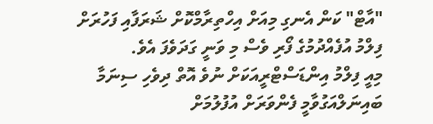"އާޓް" ކަން އެނގި މިއަށް އިހްތިރާމްކޮށް ޝަރަފާއި ފަހުރަށް ފިލްމު އުފެއްދުމުގެ ފޯރި ވެސް މި ވަނީ ގަދަވެފަ އެވެ.
މިއީ ފިލްމު އިންޑަސްޓްރީއަކަށް ނުވެ އޮތް ދިވެހި ސިނަމާ ބައިނަލްއަގުވާމީ ފެންވަރަށް އުފުލުމަށް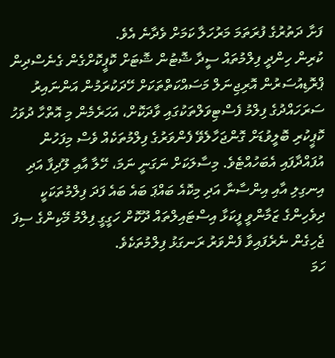ފަށާ ދަތުރުގެ ފުރަތަމަ މަރުހަލާ ކަމަށް ވެދާނެ އެވެ.
ކުރިން ހިންދީ ފިލްމުތައް ސީދާ ޝޮޓުން ޝޮޓަށް ކޮޕީކޮށްގެން ގެނެސްދިން ޕްރޮޑިއުސަރުން އޮރިޖިނަލް މަސައްކަތްތަކަށް ހޭދަކުރަމުން އަންނައިރު ސަރަހައްދުގެ ފިލްމު ފެސްޓިވަލްތަކުގައި ވާދަކޮށް، އަހަރެމެން މި އޮތްހާ ދުވަހު ކޮޕީކުރި ބޮލީވުޑަށް ގޮންޖަހާލެވޭ ފެންވަރުގެ ފިލްމުތަކެއް ވެސް މިފަހުން އުފައްދާފައި އެބަހުއްޓެވެ. މިސާލަކަށް ނަގަނީ ނަމަ، ހޭލާ އާއި ލޫދިފާ އަދި އިނގިލި އާއި އިންސާނާ އަދި މިކޮއެ ބައްޕަ ބައެ ބައެ ފަދަ ފިލްމުތަކަކީ ދިވެހިންގެ ޒަމާންވީ ފީކަޅާ އިސްޓައިލްތައް ދޫކޮށް ހަގީގީ ފިލްމު މޭކިންގެ ސިފަ ޖެހިގެން ނެރެފައިވާ ފެންވަރު ރަނގަޅު ފިލްމުތަކެވެ.
ހަމަ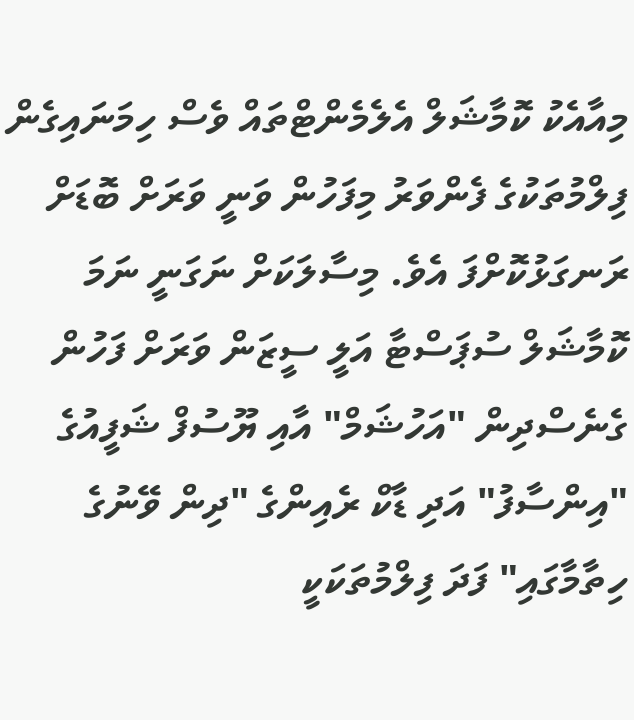މިއާއެކު ކޮމާޝަލް އެލެމެންޓްތައް ވެސް ހިމަނައިގެން ފިލްމުތަކުގެ ފެންވަރު މިފަހުން ވަނީ ވަރަށް ބޮޑަށް ރަނގަޅުކޮށްފަ އެވެ. މިސާލަކަށް ނަގަނީ ނަމަ ކޮމާޝަލް ސުޕަސްޓާ އަލީ ސީޒަން ވަރަށް ފަހުން ގެނެސްދިން "އަހުޝަމް" އާއި ޔޫސުފް ޝަފީއުގެ "އިންސާފު" އަދި ޑާކް ރެއިންގެ "ދިން ވޭނުގެ ހިތާމާގައި" ފަދަ ފިލްމުތަކަކީ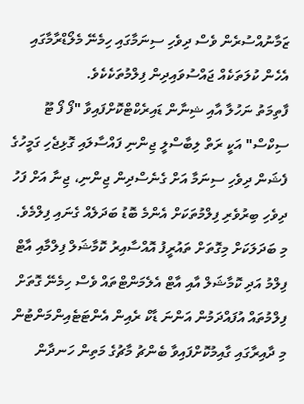ޒަމާނުއްސުރެން ވެސް ދިވެހި ސިނަމާގައި ހިމެނޭ މެލޯޑްރާމާގައި އެހެން ކުލަތަކެއް ޖައްސުވައިދިން ފިލްމުތަކެކެވެ.
ފާތިމަތު ނަހުލާ އާއި ޝިނާން ޑައިރެކްޓްކޮށްފައިވާ "ފޯ ފޯ ޓޫ ސިކްސް" އަކީ ރަތް ލިބާސްލީ ޖިންނި ފައްސާލައި ގޮޅިޖެހި ގަމީހުގެ ފެޝަން ދިވެހި ސިނަމާ އަށް ގެނެސްދިން ޖިންނި، ޖިނާ އަށް ފަހު ދިވެހި ބިރުވެރި ފިލްމުތަކަށް އެންމެ ބޮޑު ބަދަލެއް ގެނައި ފިލްމެވެ.
މި ބަދަލަކަށް މިގޮތަށް ތައުރީފު އޮއްސާއިރު ކޮމާޝަލް ފިލްމާއި އާޓް ފިލްމު އަދި ކޮމާޝަލް އާއި އާޓް އެލެމަންޓްތައް ވެސް ހިމެނޭ ގޮތަށް ފިލްމުތައް އުފައްދަމުން އަންނަ ޑާކް ރެއިން އެންޓަޓެއިންމަންޓުން މި ދާއިރާގައި ގާއިމުކޮށްފައިވާ ބެންޗު މާޗުގެ މަތިން ހަނދާން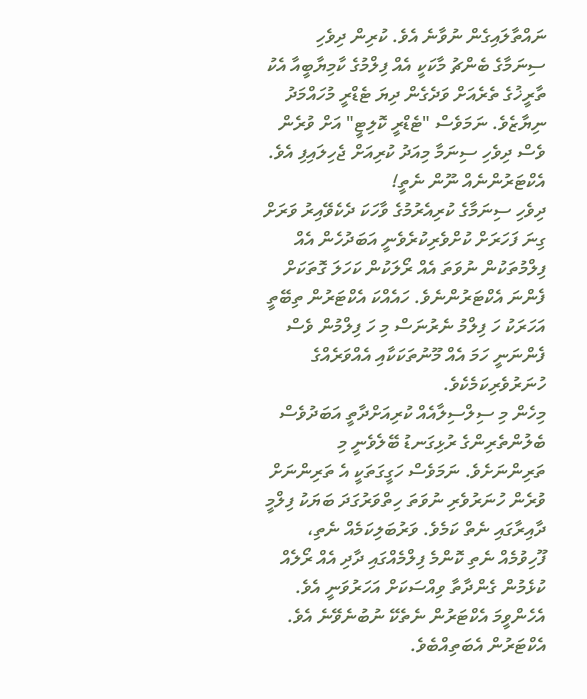ނައްތާލައިގެން ނުވާނެ އެވެ. ކުރިން ދިވެހި ސިނަމާގެ ބެންޗު މާކަކީ އެއް ފިލްމުގެ ކާމިޔާބީއާ އެކު ތާރީޚުގެ ތެރެއަށް ވަދެގެން ދިޔަ ޓެޑްރީ މުހައްމަދު ނިޔާޒެވެ. ނަމަވެސް "ޓެޑްރީ ކޮލިޓީ" އަށް ވުރެން ވެސް ދިވެހި ސިނަމާ މިއަދު ކުރިއަށް ޖެހިލައިފި އެވެ.
އެކްޓަރުންނެއް ނޫން ނެތީ!
ދިވެހި ސިނަމާގެ ކުރިއެރުމުގެ ވާހަކަ ދެކެވޭއިރު ވަރަށް ގިނަ ފަހަރަށް ކުށްވެރިކުރެވެނީ އަބަދުހެން އެއް ފިލްމުތަކުން ނުވަތަ އެއް ރޯލަކުން ކަހަލަ ގޮތަކަށް ފެންނަ އެކްޓަރުންނެވެ. ހައެއްކަ އެކްޓަރުން ތިބޭތީ އަހަރަކު ހަ ފިލްމު ނެރުނަސް މި ހަ ފިލްމުން ވެސް ފެންނަނީ ހަމަ އެއް މޫނުތަކަކާއި އެއްވަރެއްގެ ހުނަރުވެރިކަމެކެވެ.
މިހެން މި ސިލްސިލާއެއް ކުރިއަށްދާތީ އަބަދުވެސް ބެލުންތެރިންގެ ރުޅިގަނޑު ބޭލެވެނީ މި ތަރިންނަށެވެ. ނަމަވެސް ހަގީގަތަކީ އެ ތަރިންނަށް ވުރެން ހުނަރުވެރި ނުވަތަ ހިތްވަރުގަދަ ބަޔަކު ފިލްމީ ދާއިރާގައި ނެތް ކަމެވެ. ވަރުބަލިކަމެއް ނެތި، ފޫހިވުމެއް ނެތި ކޮންމެ ފިލްމެއްގައި ދާދި އެއް ރޯލެއް ކުޅެމުން ގެންދާތާ ވިއްސަކަށް އަހަރުވަނީ އެވެ.
އެހެންވީމަ އެކްޓަރުން ނެތެކޭ ނުބުނެވޭނެ އެވެ. އެކްޓަރުން އެބަތިއްބެވެ.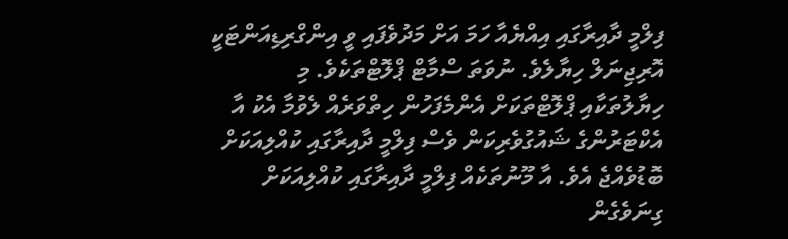ފިލްމީ ދާއިރާގައި އިއްޔެއާ ހަމަ އަށް މަދުވެފައި ވީ އިންގްރިޑިއަންޓަކީ އޮރިޖިނަލް ހިޔާލެވެ. ނުވަތަ ސްމާޓް ޕްލޮޓްތަކެވެ. މި ހިޔާލުތަކާއި ޕްލޮޓްތަކަށް އެންމެފަހުން ހިތްވަރެއް ލެވުމާ އެކު އާ އެކްޓަރުންގެ ޝައުގުވެރިކަން ވެސް ފިލްމީ ދާއިރާގައި ކުއްލިއަކަށް ބޮޑުވެއްޖެ އެވެ. އާ މޫނުތަކެއް ފިލްމީ ދާއިރާގައި ކުއްލިއަކަށް ގިނަވެގެން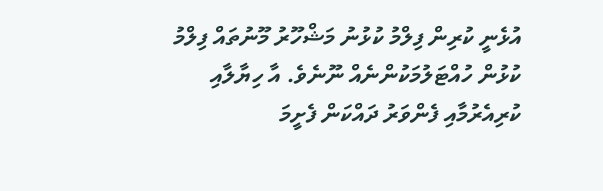އުޅެނީ ކުރިން ފިލްމު ކުޅުނު މަޝްހޫރު މޫނުތައް ފިލްމު ކުޅުން ހުއްޓަލުމަކުންނެއް ނޫނެވެ. އާ ހިޔާލާއި ކުރިއެރުމާއި ފެންވަރު ދައްކަން ފެށީމަ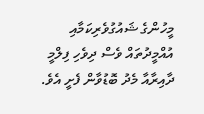މީހުންގެ ޝައުގުވެރިކަމާއި އުއްމީދުތައް ވެސް ދިވެހި ފިލްމީ ދާއިރާއާ މެދު ބޮޑުވާން ފެށީ އެވެ.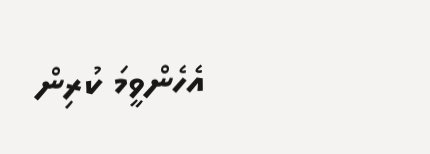އެހެންވީމަ ކުރިން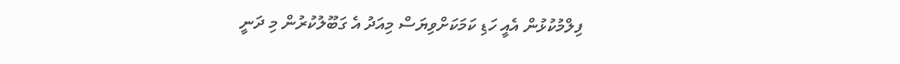ފިލްމުކުޅުން އެއީ ހަޑި ކަމަކަށްވިޔަސް މިއަދު އެ ގަބޫލުކުރުން މި ދަނީ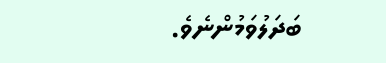ބަދަލުވަމުންނެވެ.